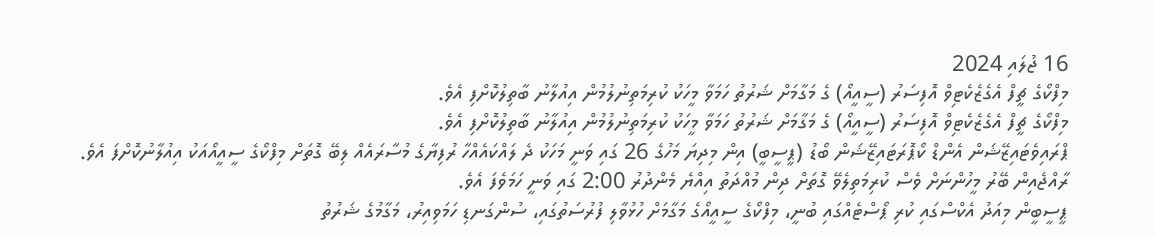16 ޖުލައި 2024
މިފްކޯގެ ޗީފް އެގެޒެކެޓިވް އޮފިސަރު (ސީއީއޯ) ގެ މަގާމަށް ޝަރުތު ހަމަވާ މީހަކު ކުރިމަތިނުލުމުން އިއުލާނު ބާތިލުކޮށްފި އެވެ.
މިފްކޯގެ ޗީފް އެގެޒެކެޓިވް އޮފިސަރު (ސީއީއޯ) ގެ މަގާމަށް ޝަރުތު ހަމަވާ މީހަކު ކުރިމަތިނުލުމުން އިއުލާނު ބާތިލުކޮށްފި އެވެ.
ޕްރައިވެޓައިޒޭޝަން އެންޑް ކޯޕޮރަޓައިޒޭޝަން ބޯޑު (ޕީސީބީ) އިން މިދިޔަ މަހުގެ 26 ގައި ވަނީ މަހަކު ދެ ލައްކައެއްހާ ރުފިޔާގެ މުސާރައެއް ލިބޭ ގޮތަށް މިފްކޯގެ ސީއީއޯއަކު އިއުލާނުކޮށްފަ އެވެ. ރާއްޖެއިން ބޭރު މީހުންނަށް ވެސް ކުރިމަތިލެވޭ ގޮތަށް ދިން މުއްދަތު އިއްޔެ މެންދުރު 2:00 ގައި ވަނީ ހަމަވެފަ އެވެ.
ޕީސީބީން މިއަދު އެކްސްގައި ކުރި ޕޯސްޓެއްގައި ބުނީ، މިފްކޯގެ ސީއީއޯގެ މަގާމަށް ހުޅުވާލި ފުރުސަތުގައި، ސުންގަނޑި ހަމަވިއިރު، މަގާމުގެ ޝަރުތު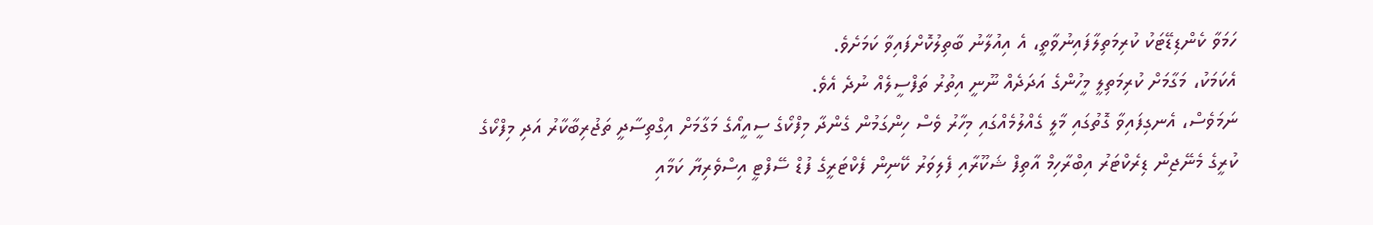ހަމަވާ ކެންޑިޑޭޓަކު ކުރިމަތިލާފައިނުވާތީ، އެ އިއުލާނު ބާތިލުކޮށްފައިވާ ކަމަށެވެ.
އެކަމަކު، މަގާމަށް ކުރިމަތިލީ މީހުންގެ އަދަދެއް ނޫނީ އިތުރު ތަފްސީލެއް ނުދެ އެވެ.
ނަމަވެސް، އެނގިފައިވާ ގޮތުގައި މާލީ ގެއްލުމެއްގައި މިހާރު ވެސް ހިންގަމުން ގެންދާ މިފްކޯގެ ސީއީއޯގެ މަގާމަށް އިގްތިސާދީ ތަޖުރިބާކާރު އަދި މިފްކޯގެ ކުރީގެ މެނޭޖިން ޑިރެކްޓަރު އިބްރާހިމް އާތިފް ޝަކޫރާއި ފެލިވަރު ކޭނިން ފެކްޓަރީގެ ފުޑް ސޭފްޓީ އިސްވެރިޔާ ކަމާއި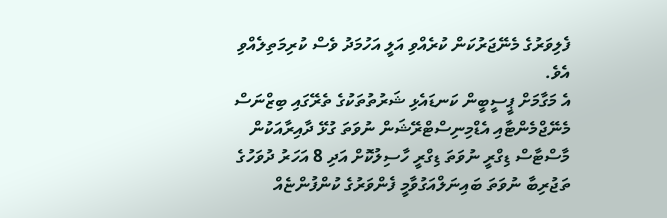ފެލިވަރުގެ މެނޭޖަރުކަން ކުރެއްވި އަލީ އަހުމަދު ވެސް ކުރިމަތިލެއްވި އެވެ.
އެ މަގާމަށް ޕީސީބީން ކަނޑައެޅި ޝަރުތުތަކުގެ ތެރޭގައި ބިޒްނަސް މެނޭޖްމެންޓާއި އެޑްމިނިސްޓްރޭޝަން ނުވަތަ ގުޅޭ ދާއިރާއަކުން މާސްޓާސް ޑިގްރީ ނުވަތަ ޑިގްރީ ހާސިލުކޮށް އަދި 8 އަހަރު ދުވަހުގެ ތަޖުރިބާ ނުވަތަ ބައިނަލްއަގުވާމީ ފެންވަރުގެ ކުންފުންޏެއް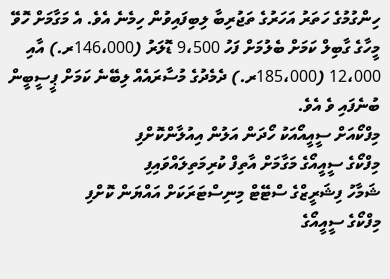ހިންގުމުގެ ހަތަރު އަހަރުގެ ތަޖުރިބާ ލިބިފައިވުން ހިމެނެ އެވެ. އެ މަގާމަށް ހޮވޭ މީހާގެ ގާބިލް ކަމަށް ބެލުމަށް ފަހު 9،500 ޑޮލަރު (146،000ރ.) އާއި 12،000 (185،000ރ.) ދެމެދުގެ މުސާރައެއް ލިބޭނެ ކަމަށް ޕީސީބީން ބުނެފައި ވެ އެވެ.
މިފްކޯއަށް ސީއީއޯއަކު ހޯދަން އަލުން އިއުލާންކޮށްފި
މިފްކޯގެ ސީއީއޯގެ މަގާމަށް އާތިފް ކުރިމަތިލައްވައިފި
ޝަމާހު ފިޝަރީޒްގެ ސްޓޭޓް މިނިސްޓަރަކަށް އައްޔަން ކޮށްފި
މިފްކޯގެ ސީއީއޯގެ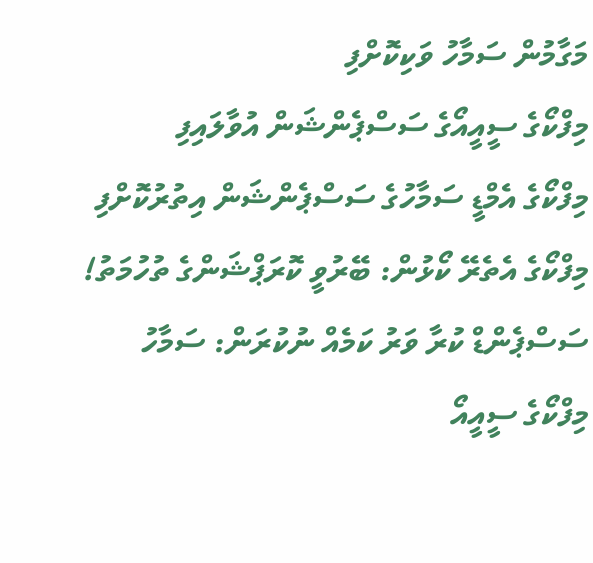މަގާމުން ސަމާހު ވަކިކޮށްފި
މިފްކޯގެ ސީއީއޯގެ ސަސްޕެންޝަން އުވާލައިފި
މިފްކޯގެ އެމްޑީ ސަމާހުގެ ސަސްޕެންޝަން އިތުރުކޮށްފި
މިފްކޯގެ އެތެރޭ ކޯޅުން: ބޭރުވީ ކޮރަޕްޝަންގެ ތުހުމަތު!
ސަސްޕެންޑް ކުރާ ވަރު ކަމެއް ނުކުރަން: ސަމާހު
މިފްކޯގެ ސީއީއޯ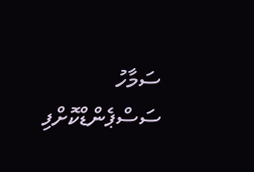ސަމާހު ސަސްޕެންޑްކޮށްފި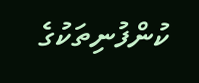ކުންފުނިތަކުގެ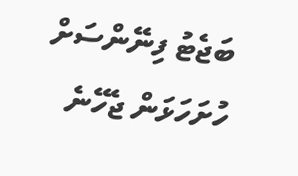ބަޖެޓު ފިނޭންސަށް ހުށަހަޅަން ޖެހޭނެ